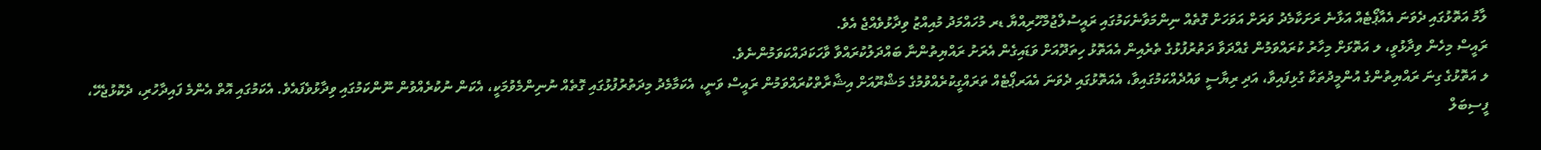ލާމު އަތޮޅުގައި ދެވަނަ އެއާޕޯޓެއް އަޅާނެ ރަށަކާމެދު ވަރަށް އަވަހަށް ގޮތެއް ނިންމަވާނެކަމުގައި ރައީސުލްޖުމްހޫރިއްޔާ ޑރ މުހައްމަދު މުއިއްޒު ވިދާޅުވެއްޖެ އެވެ.
ރައީސް މިހެން ވިދާޅުވީ، ލ އަތޮޅަށް މިހާރު ކުރައްވަމުން ގެއްދަވާ ދަތުރުފުޅުގެ ތެރެއިން އެއަތޮޅު ހިތަދޫއަށް ވަޑައިގެން އެރަށު ރައްޔިތުންނާ ބައްދަލުކުރައްވާ ވާހަކަދައްކަވަމުންނެވެ.
ލ އަތޮޅުގެ ގިނަ ރައްޔިތުންގެ އުންމީދުތަކާ ގުޅިފައިވާ، އަދި ރިޔާސީ ވައުދެއްކަމުގައިވާ، އެއަތޮޅުގައި ދެވަނަ އެއަރޕޯޓެއް ތަރައްގީކުރެއްވުމުގެ މަޝްރޫއަށް އިޝާރާތްކުރައްވަމުން ރައީސް ވަނީ، އެކަމާމެދު މިދަތުރުފުޅުގައި ގޮތެއް ނުނިންމެވުމަކީ، އެކަން ނުކުރެއްވުން ނޫންކަމުގައި ވިދާޅުވެފައެވެ. އެކަމުގައި އޮތް އެންމެ ފައިދާހުރި، ދެކޮޅުޖެހޭ، ފީސިބަލް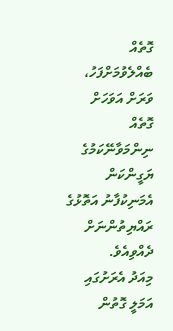ގޮތެއް ބެއްލެވުމަށްފަހު، ވަރަށް އަވަހަށް ގޮތެއް ނިންމަވާނޭކަމުގެ ޔަގީންކަން އެމަނިކުފާނު އަތޮޅުގެ ރައްޔިތުންނަށް ދެއްވިއެވެ.
މިއަދު އެރަށުގައި އަމަލީ ގޮތުން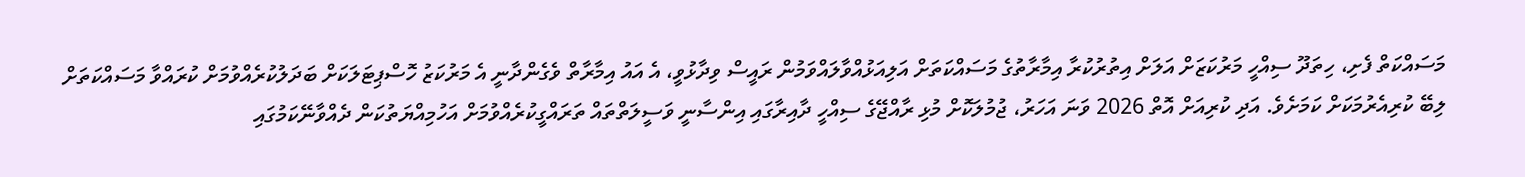މަސައްކަތް ފެށި، ހިތަދޫ ސިއްހީ މަރުކަޒަށް އަލަށް އިތުރުކުރާ އިމާރާތުގެ މަސައްކަތަށް އަލިއަޅުއްވާލައްވަމުން ރައީސް ވިދާޅުވީ، އެ އައު އިމާރާތް ވެގެންދާނީ އެ މަރުކަޒު ހޮސްޕިޓަލަކަށް ބަދަލުކުރެއްވުމަށް ކުރައްވާ މަސައްކަތަށް ލިބޭ ކުރިއެރުމަކަށް ކަމަށެވެ. އަދި ކުރިއަށް އޮތް 2026 ވަނަ އަހަރު، ޖުމުލަކޮށް މުޅި ރާއްޖޭގެ ސިއްހީ ދާއިރާގައި އިންސާނީ ވަސީލަތްތައް ތަރައްގީކުރެއްވުމަށް އަހުމިއްޔަތުކަން ދެއްވާނޭކަމުގައި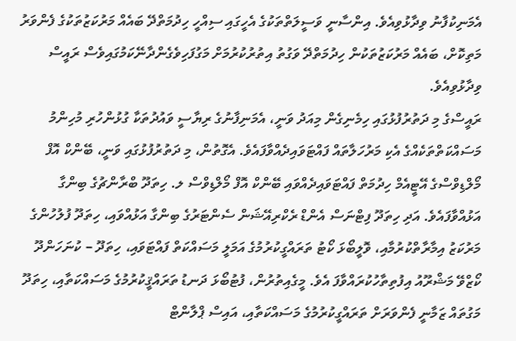އެމަނިކުފާނު ވިދާޅުވިއެވެ. އިންސާނީ ވަސީލަތްތަކުގެ އެހީގައި ސިއްހީ ހިދުމަތްދޭ ބައެއް މަރުކަޒުތަކުގެ ފެންވަރު މަތިކޮށް، ބައެއް މަރުކަޒުތަކުން ހިދުމަތްދޭ ވަގުތު އިތުރުކުރުމަށް މަގުފަހިވެގެންދާނޭކަމުގައިވެސް ރައީސް ވިދާޅުވިއެވެ.
ރައީސްގެ މި ދަތުރުފުޅުގައި ހިމެނިގެން މިއަދު ވަނީ، އެމަނިފާނުގެ ރިޔާސީ ވައުދުތަކާ ގުޅުންހުރި މުހިންމު މަސައްކަތްތަކެއްގެ އެކި މަރުހަލާތައް ފައްޓަވައިދެއްވާފައެވެ. އެގޮތުން، މި ދަތުރުފުޅުގައި ވަނީ، ބޭންކް އޮފް މޯލްޑިވްސްގެ އޭޓީއެމް ހިދުމަތް ފައްޓަވައިދެއްވައި ބޭންކް އޮފް މޯލްޑިވްސް ލ. ހިތަދޫ ބްރާންޗުގެ ބިންގާ އަޅުއްވާފައެވެ. އަދި ހިތަދޫ ފިޓްނަސް އެންޑް ރެކްރިއޭޝަން ސެންޓަރުގެ ބިންގާ އަޅުއްވައި، ހިތަދޫ ފުލުހުންގެ މަރުކަޒު އިމާރާތްކުރުމާއި، ވޮލީބޯޅަ ކޯޓު ތަރައްގީކުރުމުގެ އަމަލީ މަސައްކަތް ފައްޓަވައި، ހިތަދޫ – ކުނަހަންދޫ ކޯޒްވޭ މަޝްރޫއު އިފުތިތާހުކުރައްވާފަ އެވެ. މީގެއިތުރުން، ފުޓުބޯޅަ ދަނޑު ތަރައްޤީކުރުމުގެ މަސައްކަތާއި، ހިތަދޫ މަގުތައް ޒަމާނީ ފެންވަރަށް ތަރައްގީކުރުމުގެ މަސައްކަތާއި، އައިސް ޕްލާންޓް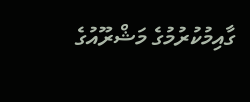ގާއިމުކުރުމުގެ މަޝްރޫއުގެ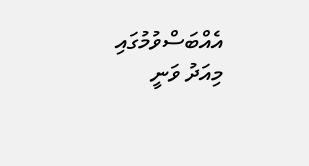އެއްބަސްވުމުގައި މިއަދު ވަނީ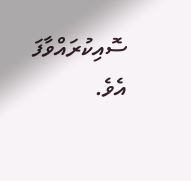ސޮއިކުރައްވާފަ އެވެ.